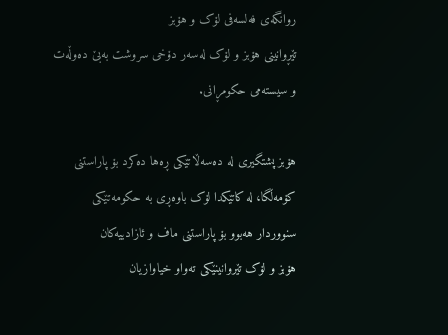روانگەی فەلسەفی لۆک و هۆبز
تێڕوانینی هۆبز و لۆک لەسەر دۆخی سروشت بەبێ دەوڵەت و سیستەمی حکومڕانی.

هۆبز پشتگیری لە دەسەڵاتێکی ڕەها دەکرد بۆ پاراستنی کۆمەڵگا، لە کاتێکدا لۆک باوەڕی بە حکومەتێکی سنووردار هەبوو بۆ پاراستنی ماف و ئازادییەکان
هۆبز و لۆک تێروانینێکی تەواو خیاوازیان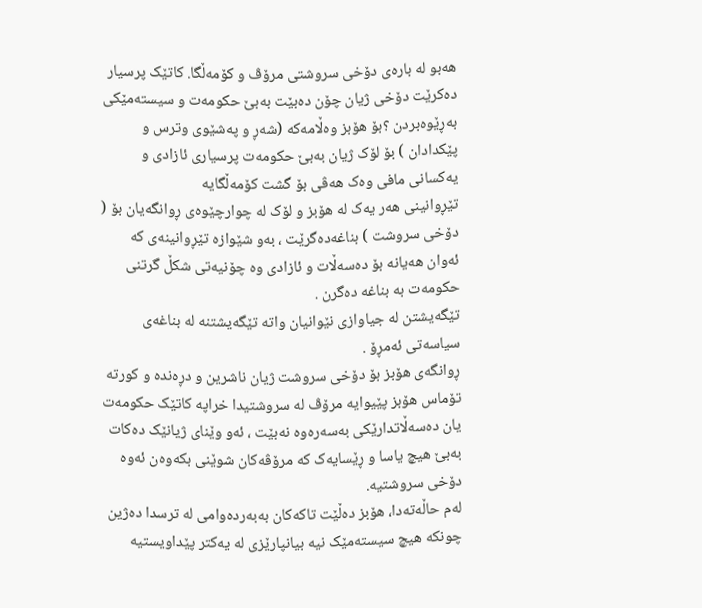هەبو لە بارەی دۆخی سروشتی مرۆڤ و کۆمەڵگا. کاتێک پرسیار دەکرێت دۆخی ژیان چۆن دەبێت بەبێ حکومەت و سیستەمێکی بەڕێوەبردن ؟بۆ هۆبز وەڵامەکە (شەڕ و پەشێوی وترس و پێکدادان ) بۆ لۆک ژیان بەبێ حکومەت پرسیاری ئازادی و یەکسانی مافی وەک هەڤی بۆ گشت کۆمەڵگایە
تێڕوانینی هەر یەک لە هۆبز و لۆک لە چوارچێوەی ڕوانگەیان بۆ ( دۆخی سروشت ) بناغەدەگرێت ، بەو شێوازە تێڕوانینەی کە ئەوان هەیانە بۆ دەسەڵات و ئازادی وە چۆنیەتی شکڵ گرتنی حکومەت بە بناغە دەگرن .
تێگەیشتن لە جیاوازی نێوانیان واتە تێگەیشتنە لە بناغەی سیاسەتی ئەمڕۆ .
ڕوانگەی هۆبز بۆ دۆخی سروشت ژیان ناشرین و دڕەندە و کورتە
تۆماس هۆبز پێیوایە مرۆڤ لە سروشتیدا خراپە کاتێک حکومەت یان دەسەڵاتدارێکی بەسەرەوە نەبێت ، ئەو وێنای ژیانێک دەکات بەبێ هیچ یاسا و ڕێسایەک کە مرۆڤەکان شوێنی بکەوەن ئەوە دۆخی سروشتیە.
لەم حاڵەتەدا، هۆبز دەڵێت تاکەکان بەبەردەوامی لە ترسدا دەژین چونکە هیچ سیستەمێک نیە بیانپارێزی لە یەکتر پێداویستیە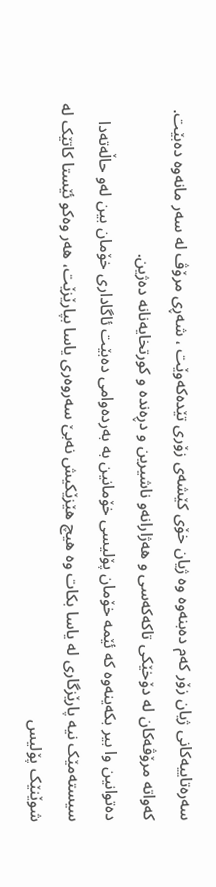سەرەتاییەکانی ژیان زۆر کەم دەبنەوە وە ژیان خۆی کێشەی زۆری تێدەکەوێت ، شەڕی مرۆڤ لە سەر مانەوە دەبێت. کەواتە مرۆڤەکان لە دۆخێکی تاکەکەسی و هەژارانەو ناشیرین و دڕەندە و کورتخایەنانە دەژین.
دەتوانین وا بیر بکەینەوە کە ئێمە خۆمان پۆلیسی خۆمانین بە بەردەوامی دەبێت ئاگاداری خۆمان بین لەو حاڵەتەدا سیستەمێک نیە پارێزگاری لە یاسا بکات وە هیچ هێزێکیش نەبێ سەروەری یاسا بپارێزێت، هەر وەکو ئێستا کاتێک لە شوێنێک پۆلیس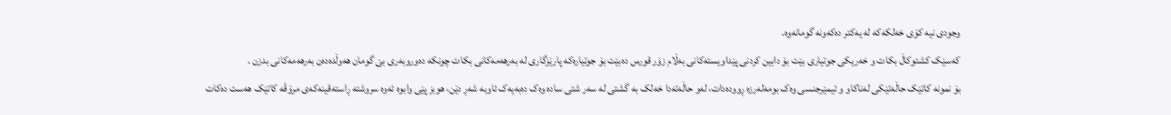وجودی نیە کۆی خەلکەکە لە یەکتر دەکەونە گومانەوە.
کەسێک کشتوکاڵ بکات و خەریکی جوتیاری بێت بۆ دابین کردنی پێداویستەکانی بەڵام زۆر قورس دەبێت بۆ جوتیارەکە پارێزگاری لە بەرهەمەکانی بکات چونکە دەوروبەری بێ گومان هەوڵدەدەن بەرهەمەکانی بدزن .
بۆ نمونە کاتێک حاڵەتێکی لەناکاو و ئیمێرجنسی وەک بومەلەرزە ڕوودەدات، لەو حاڵەتەدا خەلک بە گشتی لە سەر شتی سادە وەک دەبەیەک ئاوبە شەڕ دێن، هوبز پێی وابوە ئەوە سروشتە ڕاستەقینەکەی مرۆڤە کاتێک هەست دەکات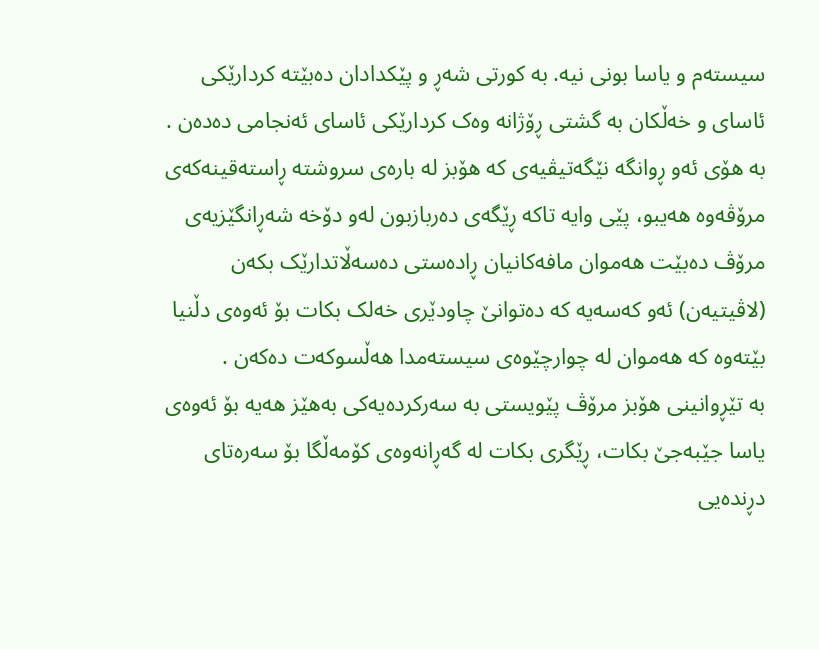سیستەم و یاسا بونی نیە. بە کورتی شەڕ و پێکدادان دەبێتە کردارێکی ئاسای و خەڵکان بە گشتی ڕۆژانە وەک کردارێکی ئاسای ئەنجامی دەدەن .
بە هۆی ئەو ڕوانگە نێگەتیڤیەی کە هۆبز لە بارەی سروشتە ڕاستەقینەکەی مرۆڤەوە هەیبو، پێی وایە تاکە ڕێگەی دەربازبون لەو دۆخە شەڕانگێزیەی مرۆڤ دەبێت هەموان مافەکانیان ڕادەستی دەسەڵاتدارێک بکەن (لاڤیتیەن) ئەو کەسەیە کە دەتوانێ چاودێری خەلک بکات بۆ ئەوەی دڵنیا بێتەوە کە هەموان لە چوارچێوەی سیستەمدا هەڵسوکەت دەکەن .
بە تێڕوانینی هۆبز مرۆڤ پێویستی بە سەرکردەیەکی بەهێز هەیە بۆ ئەوەی یاسا جێبەجێ بکات، ڕێگری بکات لە گەڕانەوەی کۆمەڵگا بۆ سەرەتای دڕندەیی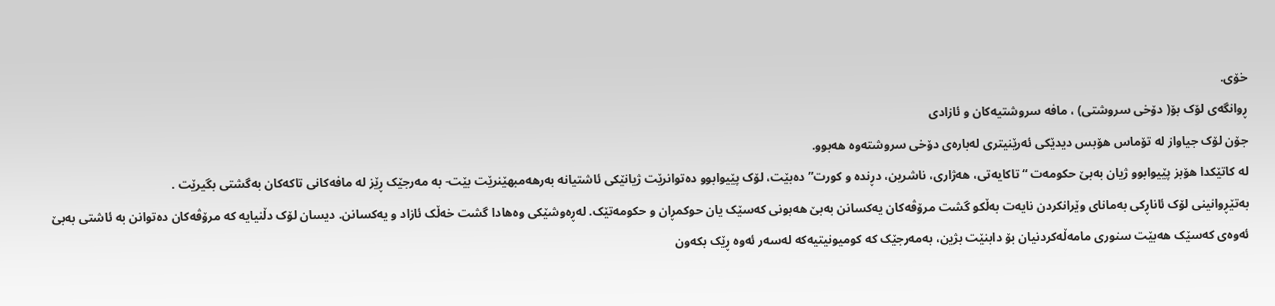خۆی.
ڕوانگەی لۆک بۆ( دۆخی سروشتی) ، مافە سروشتیەکان و ئازادی
جۆن لۆک جیاواز لە تۆماس هۆبس دیدێکی ئەرێنیتری لەبارەی دۆخی سروشتەوە هەبوو.
لە کاتێکدا هۆبز پێیوابوو ژیان بەبێ حکومەت “تاکایەتی، هەژاری، ناشرین، دڕندە و کورت” دەبێت، لۆک پێیوابوو دەتوانرێت ژیانێکی ئاشتیانە بەرهەمبهێنرێت بێت- بە مەرجێک ڕێز لە مافەکانی تاکەکان بەگشتی بگیرێت .
بەتێڕوانینی لۆک ئاناڕکی بەمانای وێرانکردن نایەت بەڵکو گشت مرۆڤەکان یەکسانن بەبێ هەبونی کەسێک یان حوکمڕان و حکومەتێک. لەڕەوشێکی وەهادا گشت خەڵک ئازاد و یەکسانن. دیسان لۆک دڵنیایە کە مرۆڤەکان دەتوانن بە ئاشتی بەبێ ئەوەی کەسێک هەبێت سنوری مامەڵەکردنیان بۆ دابنێت بژین، بەمەرجێک کە کومیونیتیەکە لەسەر ئەوە ڕێک بکەون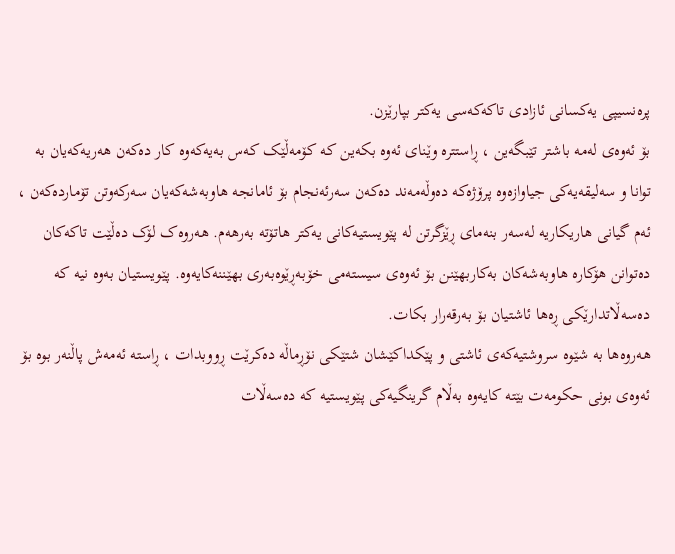پرەنسیپی یەکسانی ئازادی تاکەکەسی یەکتر بپارێزن.
بۆ ئەوەی لەمە باشتر تێبگەین ، ڕاستترە وێنای ئەوە بکەین کە کۆمەڵێک کەس بەیەکەوە کار دەکەن هەریەکەیان بە توانا و سەلیقەیەکی جیاوازەوە پرۆژەکە دەوڵەمەند دەکەن سەرئەنجام بۆ ئامانجە هاوبەشەکەیان سەرکەوتن تۆماردەکەن ، ئەم گیانی هاریکاریە لەسەر بنەمای ڕێزگرتن لە پێویستیەکانی یەکتر هاتۆتە بەرهەم. هەروەک لۆک دەڵێت تاکەکان دەتوانن هۆکارە هاوبەشەکان بەکاربهێنن بۆ ئەوەی سیستەمی خۆبەڕێوەبەری بهێننەکایەوە. پێویستیان بەوە نیە کە دەسەڵاتدارێکی ڕەها ئاشتیان بۆ بەرقەرار بکات.
هەروەها بە شێوە سروشتیەکەی ئاشتی و پێکداکێشان شتێکی نۆڕماڵە دەکرێت ڕووبدات ، ڕاستە ئەمەش پاڵنەر بوە بۆ ئەوەی بونی حکومەت بێتە کایەوە بەڵام گرینگیەکی پێویستیە کە دەسەڵات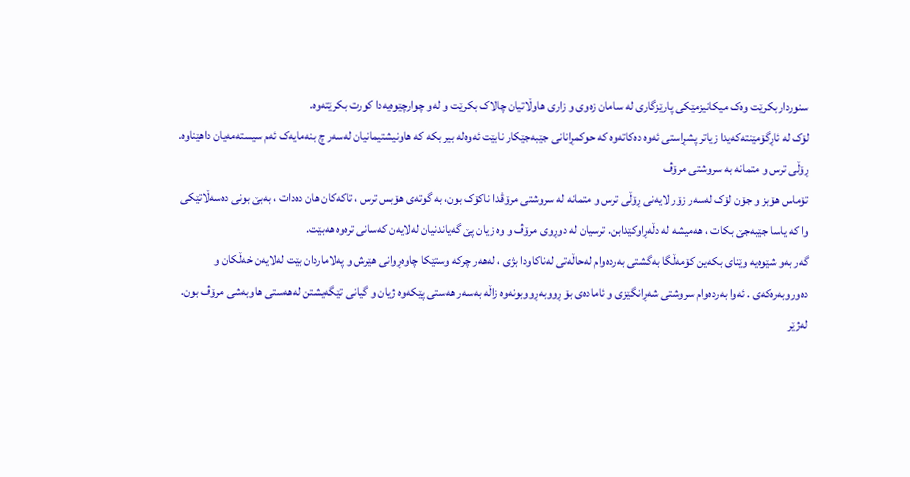سنورداربکرێت وەک میکانیزمێکی پارێزگاری لە سامان زەوی و زاری هاوڵاتیان چالاک بکرێت و لەو چوارچێوەیەدا کورت بکرێتەوە.
لۆک لە ئاڕگۆمێنتەکەیدا زیاتر پشڕاستی ئەوە دەکاتەوە کە حوکمڕانانی جێبەجێکار نابێت ئەوەلە بیر بکە کە هاونیشتیمانیان لەسەر چ بنەمایەک ئەم سیستەمەیان داهێناوە.
ڕۆڵی ترس و متمانە بە سروشتی مرۆڤ
تۆماس هۆبز و جۆن لۆک لەسەر زۆر لایەنی ڕۆڵی ترس و متمانە لە سروشتی مرۆڤدا ناکۆک بون، بە گوتەی هۆبس ترس ، تاکەکان هان دەدات ، بەبێ بونی دەسەڵاتێکی وا کە یاسا جێبەجێ بکات ، هەمیشە لە دڵەڕاوکێدابن. ترسیان لە دوڕوی مرۆڤ و وە زیان پێ گەیاندنیان لەلایەن کەسانی ترەوە هەبێت.
گەر بەو شێوەیە وێنای بکەین کۆمەڵگا بەگشتی بەردەوام لەحاڵەتی لەناکاودا بژی ، لەهەر چرکە وستێکا چاوەڕوانی هێرش و پەلاماردان بێت لەلایەن خەڵکان و دەوروبەرەکەی . ئەوا بەردەوام سروشتی شەڕانگێزی و ئامادەی بۆ ڕووبەڕووبونەوە زاڵە بەسەر هەستی پێکەوە ژیان و گیانی تێگەیشتن لەهەستی هاوبەشی مرۆڤ بون.
لەژێر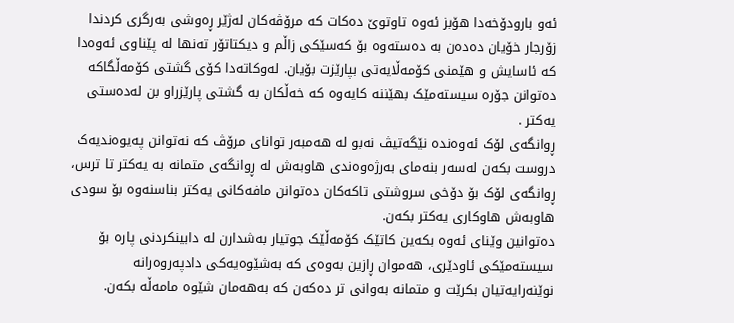ئەو بارودۆخەدا هۆبز ئەوە تاوتوێ دەکات کە مرۆڤەکان لەژێر ڕەوشی بەرگری کردندا زۆرجار خۆیان دەدەن بە دەستەوە بۆ کەسێکی زاڵم و دیکتاتۆر تەنها لە پێناوی ئەوەدا کە ئاسایش و هێمنی کۆمەڵایەتی بپارێزت بۆیان. لەوکاتەدا کۆی گشتی کۆمەڵگاکە دەتوانن جۆرە سیستەمێک بهێننە کایەوە کە خەڵکان بە گشتی پارێزراو بن لەدەستی یەکتر .
ڕوانگەی لۆک ئەوەندە نێگەتیڤ نەبو لە هەمبەر توانای مرۆڤ کە نەتوانن پەیوەندیەک دروست بکەن لەسەر بنەمای بەرژەوەندی هاوبەش لە ڕوانگەی متمانە بە یەکتر تا ترس، ڕوانگەی لۆک بۆ دۆخی سروشتی تاکەکان دەتوانن مافەکانی یەکتر بناسنەوە بۆ سودی هاوبەش هاوکاری یەکتر بکەن.
دەتوانین وێنای ئەوە بکەین کاتێک کۆمەڵێک جوتیار بەشدارن لە دابینکردنی پارە بۆ سیستەمێکی ئاودێری، هەموان ڕازین بەوەی کە بەشێوەیەکی دادپەروەرانە نوێنەرایەتیان بکرێت و متمانە بەوانی تر دەکەن کە بەهەمان شێوە مامەڵە بکەن.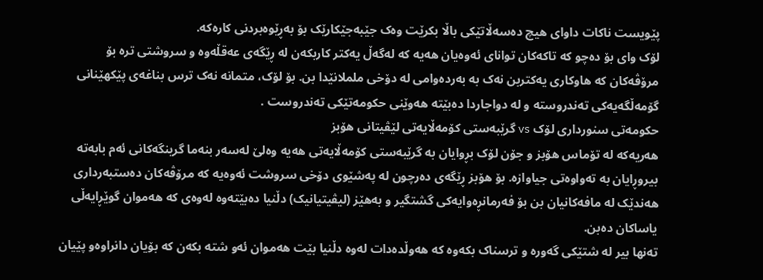پێویست ناکات داوای هیچ دەسەڵاتێکی باڵا بکرێت وەک جێبەجێکارێک بۆ بەڕێوەبردنی کارەکە.
لۆک وای بۆ دەچو کە تاکەکان توانای ئەوەیان هەیە کە لەگەڵ یەکتر کاربکەن لە ڕێگەی عەقڵەوە و سروشتی ترە بۆ مرۆڤەکان کە هاوکاری یەکتربن نەک بە بەردەوامی لە دۆخی ململانێدا بن. بۆ لۆک، متمانە نەک ترس بناغەی پێکهێنانی گۆمەڵگەیەکی تەندروستە و لە دواجاردا دەبێتە هەوێنی حکومەتێکی تەندروست .
حکومەتی سنورداری لۆک vs گرێبەستی کۆمەڵایەتی لێڤیتانی هۆبز
هەریەکە لە تۆماس هۆبز و جۆن لۆک بڕوایان بە گرێبەستی کۆمەڵایەتی هەیە وەلێ لەسەر بنەما گرینگەکانی ئەم بابەتە بیروڕایان بە تەواوەتی جیاوازە. بۆ هۆبز ڕێگەی دەرچون لە پەشێوی دۆخی سروشت ئەوەیە کە مرۆڤەکان دەستبەرداری هەندێک لە مافەکانیان بن بۆ فەرمانڕەوایەکی گشتگیر و بەهێز (لیڤیتیانیک) دڵنیا دەبێتەوە لەوەی کە هەموان گوێڕایەڵی یاساکان دەبن.
تەنها بیر لە شتێکی گەورە و ترسناک بکەوە کە هەوڵدەدات لەوە دڵنیا بێت هەموان ئەو شتە بکەن کە بۆیان دانراوەو پێیان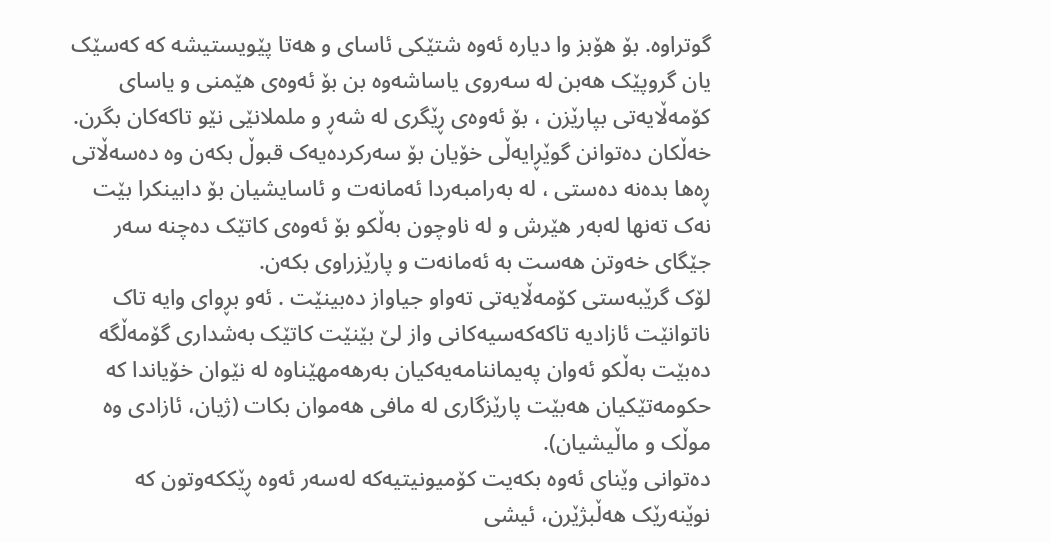گوتراوە. بۆ هۆبز وا دیارە ئەوە شتێکی ئاسای و هەتا پێویستیشە کە کەسێک یان گروپێک هەبن لە سەروی یاساشەوە بن بۆ ئەوەی هێمنی و یاسای کۆمەڵایەتی بپارێزن ، بۆ ئەوەی ڕێگری لە شەڕ و ململانێی نێو تاکەکان بگرن.
خەڵکان دەتوانن گوێڕایەڵی خۆیان بۆ سەرکردەیەک قبوڵ بکەن وە دەسەڵاتی ڕەها بدەنە دەستی ، لە بەرامبەردا ئەمانەت و ئاسایشیان بۆ دابینکرا بێت نەک تەنها لەبەر هێرش و لە ناوچون بەڵکو بۆ ئەوەی کاتێک دەچنە سەر جێگای خەوتن هەست بە ئەمانەت و پارێزراوی بکەن.
لۆک گرێبەستی کۆمەڵایەتی تەواو جیاواز دەبینێت . ئەو بڕوای وایە تاک ناتوانێت ئازادیە تاکەکەسیەکانی واز لێ بێنێت کاتێک بەشداری گۆمەڵگە دەبێت بەڵکو ئەوان پەیماننامەیەکیان بەرهەمهێناوە لە نێوان خۆیاندا کە حکومەتێکیان هەبێت پارێزگاری لە مافی هەموان بکات (ژیان، ئازادی وە موڵک و ماڵیشیان).
دەتوانی وێنای ئەوە بکەیت کۆمیونیتیەکە لەسەر ئەوە ڕێککەوتون کە نوێنەرێک هەڵبژێرن، ئیشی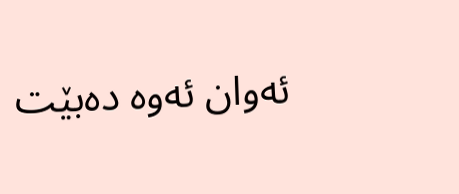ئەوان ئەوە دەبێت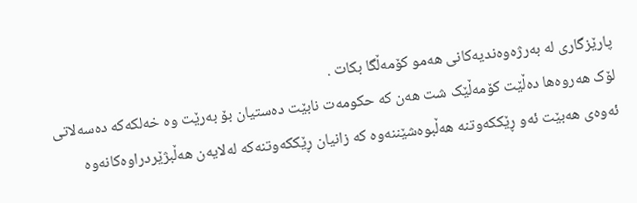پارێزگاری لە بەرژەوەندیەکانی هەمو کۆمەڵگا بکات .
لۆک هەروەها دەڵێت کۆمەڵێک شت هەن کە حکومەت نابێت دەستیان بۆ بەرێت وە خەلکەکە دەسەلاتی ئەوەی هەبێت ئەو ڕێککەوتنە هەڵبوەشێننەوە کە زانیان ڕێککەوتنەکە لەلایەن هەڵبژێردراوەکانەوە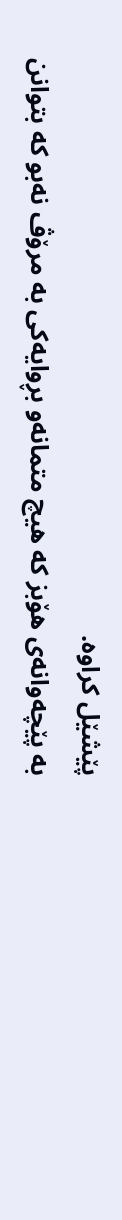پێشێل کراوە.
بە پێچەوانەی هۆبز کە هیچ متمانەو بڕوایەکی بە مرۆڤ نەبو کە بتوانن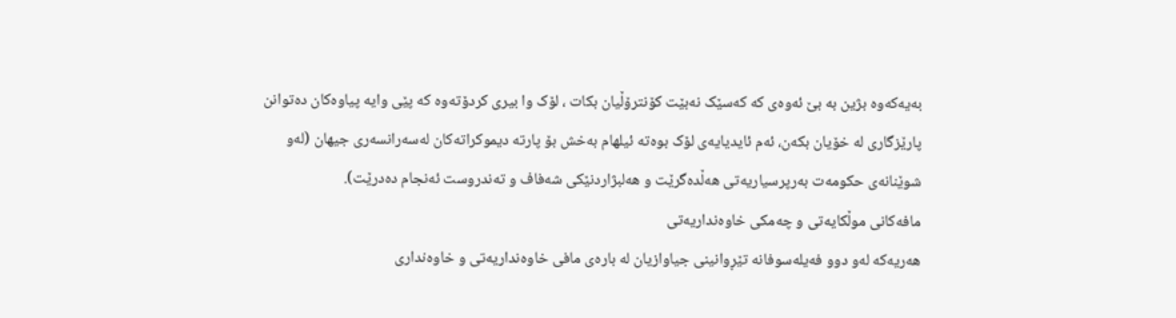بەیەکەوە بژین بە بێ ئەوەی کە کەسێک نەبێت کۆنترۆڵیان بکات ، لۆک وا بیری کردۆتەوە کە پێی وایە پیاوەکان دەتوانن پارێزگاری لە خۆیان بکەن، ئەم ئایدیایەی لۆک بوەتە ئیلهام بەخش بۆ پارتە دیموکراتەکان لەسەرانسەری جیهان (لەو شوێنانەی حکومەت بەرپرسیاریەتی هەڵدەگرێت و هەلبژاردنێکی شەفاف و تەندروست ئەنجام دەدرێت).
مافەکانی موڵکایەتی و چەمکی خاوەنداریەتی
هەریەکە لەو دوو فەیلەسوفانە تێڕوانینی جیاوازیان لە بارەی مافی خاوەنداریەتی و خاوەنداری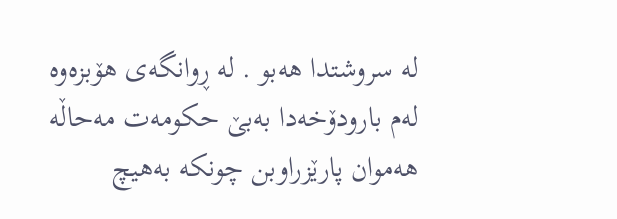لە سروشتدا هەبو . لە ڕوانگەی هۆبزەوە لەم بارودۆخەدا بەبێ حکومەت مەحاڵە هەموان پارێزراوبن چونکە بەهیچ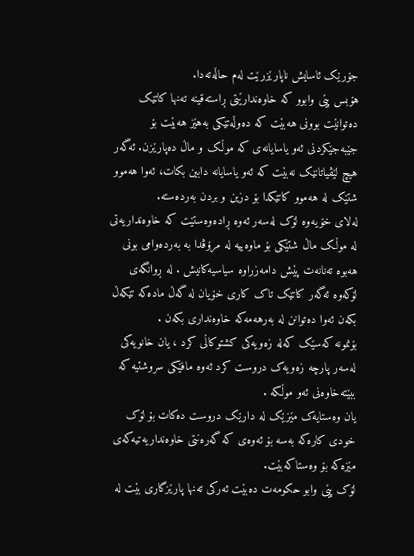جۆرێک ئاسایش ناپارێزرێت لەم حاڵەتەدا.
هۆبس پێی وابوو کە خاوەندارێتی ڕاستەقینە تەنها کاتێک دەتوانێت بوونی هەبێت کە دەوڵەتێکی بەهێز هەبێت بۆ جێبەجێکردنی ئەو یاسایانەی کە موڵک و ماڵ دەپارێزن. ئەگەر هیچ لێڤیاتانێک نەبێت کە ئەو یاسایانە دابین بکات، ئەوا هەموو شتێک لە هەموو کاتێکدا بۆ دزین و بردن بەردەستە.
لەلای خۆیەوە لۆک لەسەر ئەوە ڕادەوەستێت کە خاوەنداریەتی لە موڵک ماڵ شتێکی بۆ ماوەییە لە مرۆڤدا بە بەردەوامی بونی هەبوە تەنانەت پێش دامەزراوە سیاسیەکانیش . لە ڕوانگەی لۆکەوە ئەگەر کاتێک تاک کاری خۆیان لە گەڵ مادەکە تێکەڵ بکەن ئەوا دەتوانن لە بەرهەمەکە خاوەنداری بکەن .
بۆنمونە کەسێک کەلە زەویەکی کشتوکاڵی کرد ، یان خانویەکی لەسەر پارچە زەویەک دروست کرد ئەوە مافێکی سروشتیە کە ببێتەخاوەنی ئەو موڵکە .
یان وەستایەک مێزێک لە دارێک دروست دەکات بۆ لۆک خودی کارەکە بەسە بۆ ئەوەی کە گەرەنتی خاوەنداریەتیەکەی مێزەکە بۆ وەستاکەبێت.
لۆک پێی وابو حکومەت دەبێت ئەرکی تەنها پارێزگاری بێت لە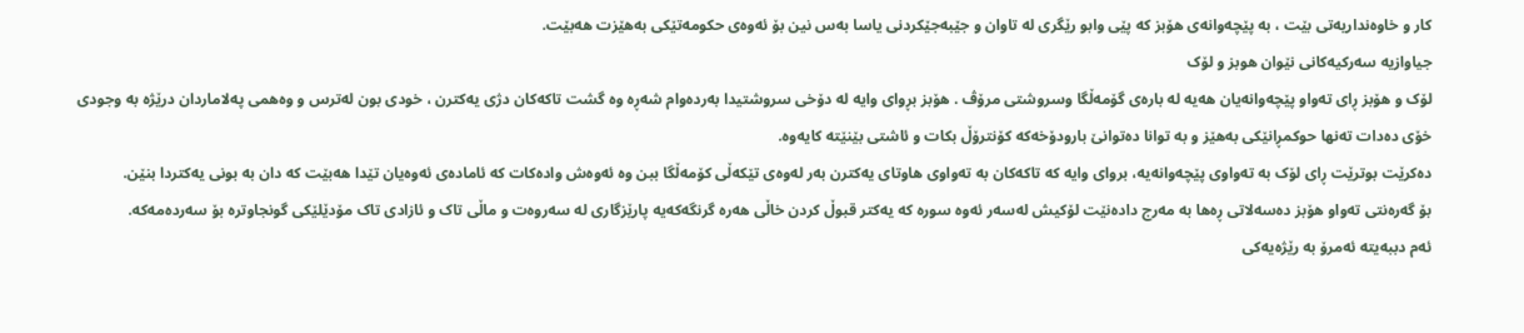کار و خاوەنداریەتی بێت ، بە پێچەوانەی هۆبز کە پێی وابو رێگری لە تاوان و جێبەجێکردنی یاسا بەس نین بۆ ئەوەی حکومەتێکی بەهێزت هەبێت.
جیاوازیە سەرکیەکانی نێوان هوبز و لۆک
لۆک و هۆبز ڕای تەواو پێچەوانەیان هەیە لە بارەی گۆمەڵگا وسروشتی مرۆڤ . هۆبز بڕوای وایە لە دۆخی سروشتیدا بەردەوام شەڕە وە گشت تاکەکان دژی یەکترن ، خودی بون لەترس و وەهمی پەلاماردان درێژە بە وجودی خۆی دەدات تەنها حوکمڕانێکی بەهێز و بە توانا دەتوانێ بارودۆخەکە کۆنترۆڵ بکات و ئاشتی بێنێتە کایەوە.
دەکرێت بوترێت ڕای لۆک بە تەواوی پێچەوانەیە، بروای وایە کە تاکەکان بە تەواوی هاوتای یەکترن بەر لەوەی تێکەڵی کۆمەڵگا ببن وە ئەوەش وادەکات کە ئامادەی ئەوەیان تێدا هەبێت کە دان بە بونی یەکتردا بنێن.
بۆ گەرەنتی تەواو هۆبز دەسەلاتی ڕەها بە مەرج دادەنێت لۆکیش لەسەر ئەوە سورە کە یەکتر قبوڵ کردن خاڵی هەرە گرنگەکەیە پارێزگاری لە سەروەت و ماڵی تاک و ئازادی تاک مۆدێلێکی گونجاوترە بۆ سەردەمەکە.
ئەم دببەیتە ئەمرۆ بە رێژەیەکی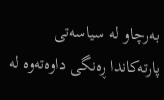بەرچاو لە سیاسەتی پارتەکاندا ڕەنگی داوەتەوە لە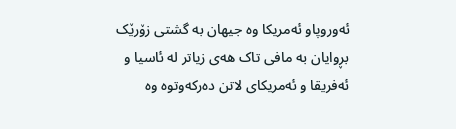ئەوروپاو ئەمریکا وە جیهان بە گشتی زۆرێک بڕوایان بە مافی تاک هەی زیاتر لە ئاسیا و ئەفریقا و ئەمریکای لاتن دەرکەوتوە وە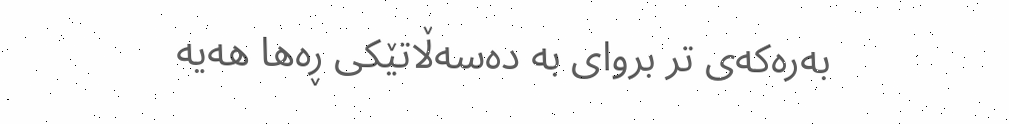بەرەکەی تر بروای بە دەسەڵاتێکی ڕەها هەیە